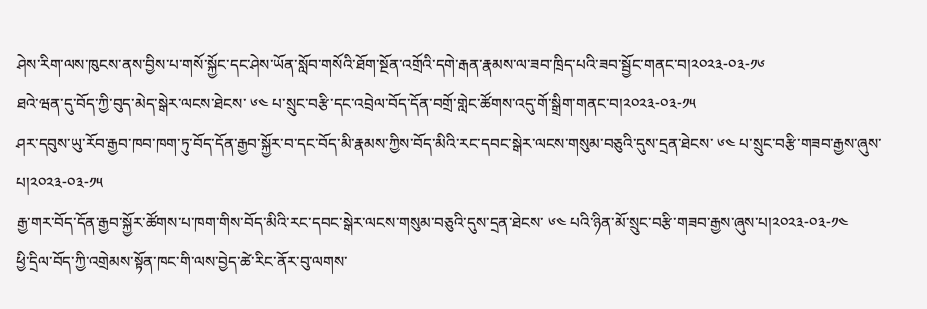ཤེས་རིག་ལས་ཁུངས་ནས་བྱིས་པ་གསོ་སྐྱོང་དང་ཤེས་ཡོན་སློབ་གསོའི་ཐོག་སྔོན་འགྲོའི་དགེ་རྒན་རྣམས་ལ་ཟབ་ཁྲིད་པའི་ཟབ་སྦྱོང་གནང་བ།༢༠༢༣-༠༣-༡༦
ཐའེ་ཝན་དུ་བོད་ཀྱི་བུད་མེད་སྒེར་ལངས་ཐེངས་ ༦༤ པ་སྲུང་བརྩི་དང་འབྲེལ་བོད་དོན་བགྲོ་གླེང་ཚོགས་འདུ་གོ་སྒྲིག་གནང་བ།༢༠༢༣-༠༣-༡༥
ཤར་དབུས་ཡུ་རོབ་རྒྱབ་ཁབ་ཁག་ཏུ་བོད་དོན་རྒྱབ་སྐྱོར་བ་དང་བོད་མི་རྣམས་ཀྱིས་བོད་མིའི་རང་དབང་སྒེར་ལངས་གསུམ་བཅུའི་དུས་དྲན་ཐེངས་ ༦༤ པ་སྲུང་བརྩི་གཟབ་རྒྱས་ཞུས་པ།༢༠༢༣-༠༣-༡༥
རྒྱ་གར་བོད་དོན་རྒྱབ་སྐྱོར་ཚོགས་པ་ཁག་གིས་བོད་མིའི་རང་དབང་སྒེར་ལངས་གསུམ་བཅུའི་དུས་དྲན་ཐེངས་ ༦༤ པའི་ཉིན་མོ་སྲུང་བརྩི་གཟབ་རྒྱས་ཞུས་པ།༢༠༢༣-༠༣-༡༤
ཕྱི་དྲིལ་བོད་ཀྱི་འགྲེམས་སྟོན་ཁང་གི་ལས་བྱེད་ཚེ་རིང་ནོར་བུ་ལགས་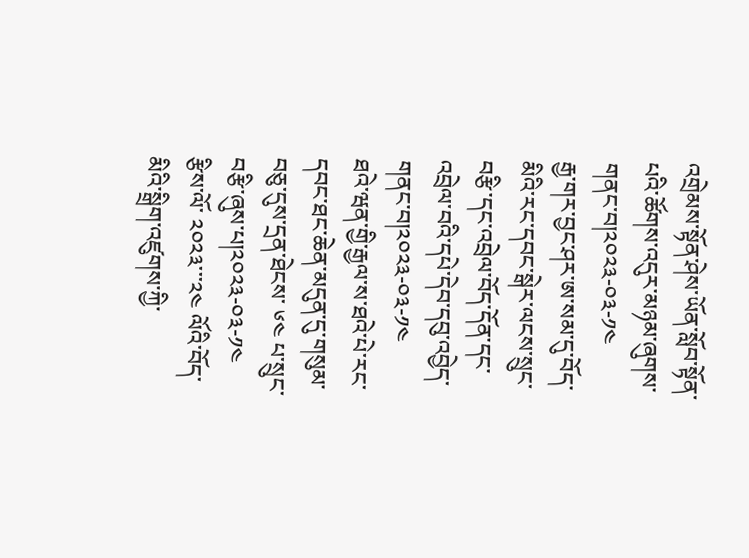འགྲེམས་སྟོན་ཤེས་ཡོན་སློབ་སྟོན་པའི་ཚོགས་འདུར་མཉམ་ཞུགས་གནང་བ།༢༠༢༣-༠༣-༡༤
རྒྱ་གར་བྱང་ཤར་ཨ་སམ་དུ་བོད་མིའི་རང་དབང་སྒེར་ལངས་སྲུང་བརྩི་དང་འབྲེལ་བོད་དོན་དང་འབྲེལ་བའི་དཔེ་དེབ་དབུ་འབྱེད་གནང་བ།༢༠༢༣-༠༣-༡༤
ཐའེ་ཝན་གྱི་རྒྱལ་ས་ཐའེ་པེ་རང་དབང་ཐང་ཆེན་མདུན་དུ་གསུམ་བཅུ་དུས་དྲན་ཐེངས་ ༦༤ པ་སྲུང་བརྩི་ཞུས་པ།༢༠༢༣-༠༣-༡༤
རྩིས་ལོ་ ༢༠༢༣་་་༢༤ ལོའི་བོད་མིའི་སྒྲིག་འཛུགས་ཀྱི་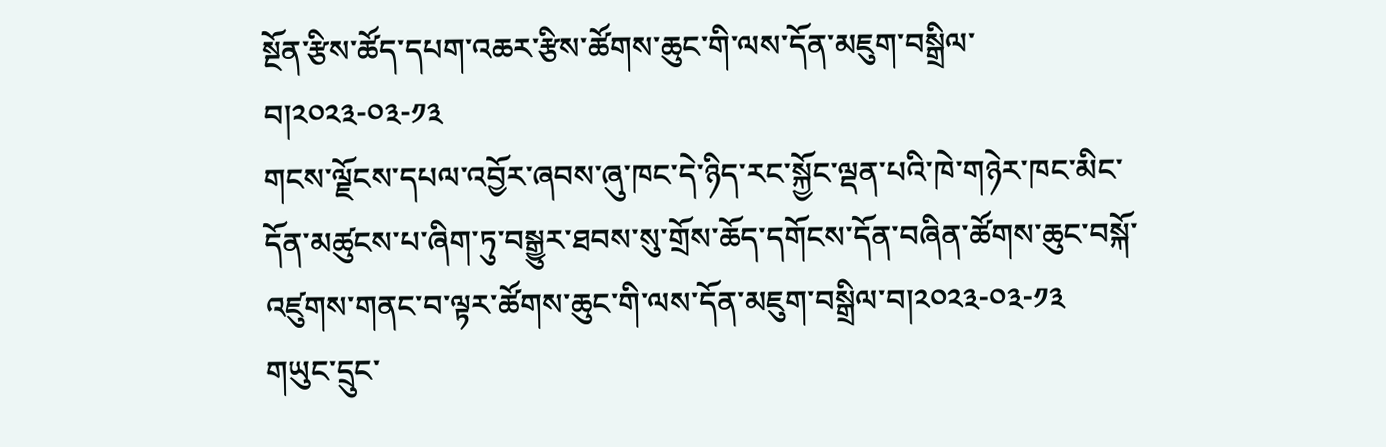སྔོན་རྩིས་ཚོད་དཔག་འཆར་རྩིས་ཚོགས་ཆུང་གི་ལས་དོན་མཇུག་བསྒྲིལ་བ།༢༠༢༣-༠༣-༡༣
གངས་ལྗོངས་དཔལ་འབྱོར་ཞབས་ཞུ་ཁང་དེ་ཉིད་རང་སྐྱོང་ལྡན་པའི་ཁེ་གཉེར་ཁང་མིང་དོན་མཚུངས་པ་ཞིག་ཏུ་བསྒྱུར་ཐབས་སུ་གྲོས་ཆོད་དགོངས་དོན་བཞིན་ཚོགས་ཆུང་བསྐོ་འཛུགས་གནང་བ་ལྟར་ཚོགས་ཆུང་གི་ལས་དོན་མཇུག་བསྒྲིལ་བ།༢༠༢༣-༠༣-༡༣
གཡུང་དྲུང་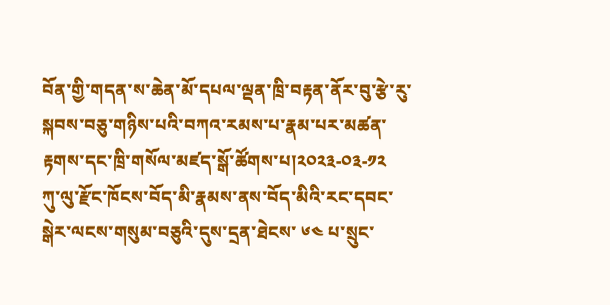བོན་གྱི་གདན་ས་ཆེན་མོ་དཔལ་ལྡན་ཁྲི་བརྟན་ནོར་བུ་རྩེ་རུ་སྐབས་བཅུ་གཉིས་པའི་བཀའ་རམས་པ་རྣམ་པར་མཚན་རྟགས་དང་ཁྲི་གསོལ་མཛད་སྒོ་ཚོགས་པ།༢༠༢༣-༠༣-༡༢
ཀུ་ལུ་རྫོང་ཁོངས་བོད་མི་རྣམས་ནས་བོད་མིའི་རང་དབང་སྒེར་ལངས་གསུམ་བཅུའི་དུས་དྲན་ཐེངས་ ༦༤ པ་སྲུང་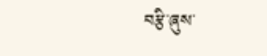བརྩི་ཞུས་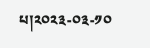པ།༢༠༢༣-༠༣-༡༠